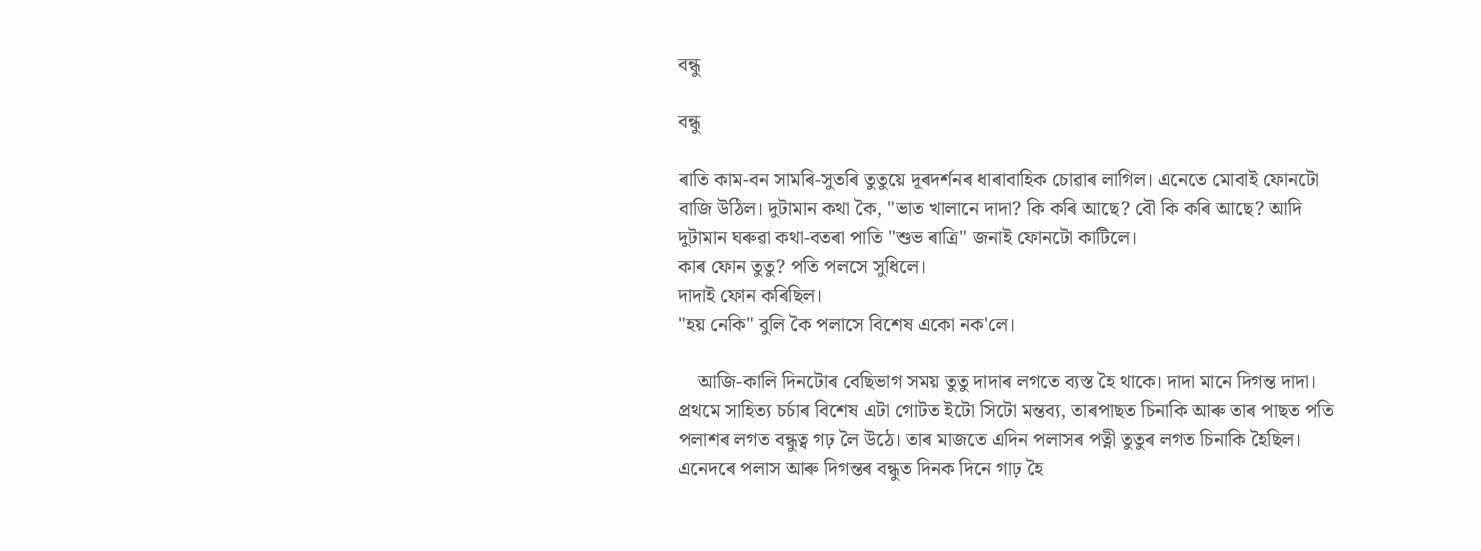বন্ধু

বন্ধু

ৰাতি কাম-বন সামৰি-সুতৰি তুতুয়ে দূৰদৰ্শনৰ ধাৰাবাহিক চোৱাৰ লাগিল। এনেতে মোবাই ফোনটো বাজি উঠিল। দুটামান কথা কৈ, "ভাত খালানে দাদা? কি কৰি আছে? বৌ কি কৰি আছে? আদি দুটামান ঘৰুৱা কথা-বতৰা পাতি "শুভ ৰাত্ৰি" জনাই ফোনটো কাটিলে।
কাৰ ফোন তুতু? পতি পলসে সুধিলে।
দাদাই ফোন কৰিছিল।
"হ‌য় নেকি" বুলি কৈ পলাসে বিশেষ একো নক'লে।

    আজি-কালি দিনটোৰ বেছিভাগ সময় তুতু দাদাৰ লগতে ব্যস্ত হৈ থাকে। দাদা মানে দিগন্ত দাদা। প্ৰথমে সাহিত্য চৰ্চাৰ বিশেষ এটা গোটত ইটো সিটো মন্তব্য, তাৰপাছত চিনাকি আৰু তাৰ পাছত পতি পলাশৰ লগত বন্ধুত্ব গঢ় লৈ উঠে। তাৰ মাজতে এদিন পলাসৰ পত্নী তুতুৰ লগত চিনাকি হৈছিল। এনেদৰে পলাস আৰু দিগন্তৰ বন্ধুত দিনক দিনে গাঢ় হৈ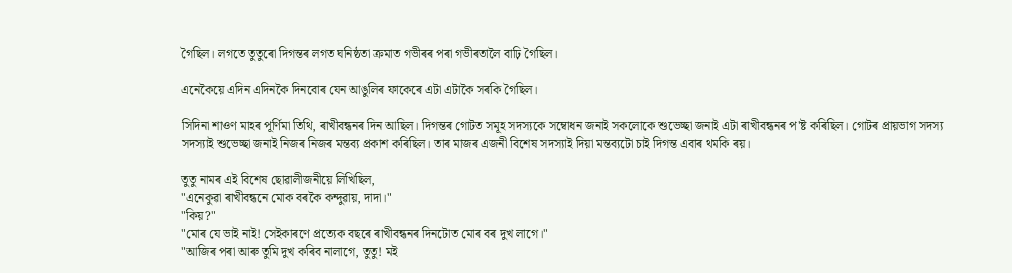গৈছিল। লগতে তুতুৰো দিগন্তৰ লগত ঘনিষ্ঠতা ক্ৰমাত গভীৰৰ পৰা গভীৰতালৈ বাঢ়ি গৈছিল।

এনেকৈয়ে এদিন এদিনকৈ দিনবোৰ যেন আঙুলিৰ ফাকেৰে এটা এটাকৈ সৰকি গৈছিল।

সিদিনা শাওণ মাহৰ পূৰ্ণিমা তিথি, ৰাখীবন্ধনৰ দিন আছিল। দিগন্তৰ গোটত সমূহ সদস্যকে সম্বোধন জনাই সকলোকে শুভেচ্ছা জনাই এটা ৰাখীবন্ধনৰ প'ষ্ট কৰিছিল। গোটৰ প্ৰায়ভাগ সদস্য সদস্যাই শুভেচ্ছা জনাই নিজৰ নিজৰ মন্তব্য প্ৰকাশ কৰিছিল। তাৰ মাজৰ এজনী বিশেষ সদস্যাই দিয়া মন্তব্যটো চাই দিগন্ত এবাৰ থমকি ৰয়।

তুতু নামৰ এই বিশেষ ছোৱালীজনীয়ে লিখিছিল,
"এনেকুৱা ৰাখীবন্ধনে মোক বৰকৈ কন্দুৱায়, দাদা।"
"কিয়?"
"মোৰ যে ভাই নাই! সেইকাৰণে প্ৰত্যেক বছৰে ৰাখীবন্ধনৰ দিনটোত মোৰ বৰ দুখ লাগে।"
"আজিৰ পৰা আৰু তুমি দুখ কৰিব নালাগে, তুতু! মই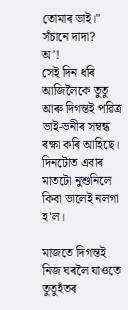তোমাৰ ভাই।"
সঁচানে দাদা?
অ'!
সেই দিন ধৰি আজিলৈকে তুতু আৰু দিগন্তই পৱিত্ৰ ভাই-ভনীৰ সম্বন্ধ ৰক্ষা কৰি আহিছে। দিনটোত এবাৰ মাতটো নুশুনিলে কিবা ভালেই নলগা হ'ল।

মাজতে দিগন্তই নিজ ঘৰলৈ যাওতে তুতুহঁতৰ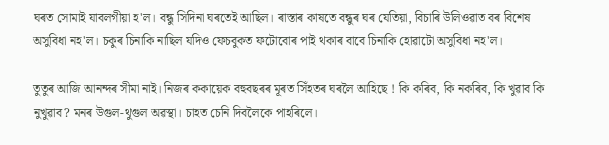ঘৰত সোমাই যাবলগীয়া হ'ল। বন্ধু সিদিনা ঘৰতেই আছিল। ৰাস্তাৰ কাষতে বন্ধুৰ ঘৰ যেতিয়া, বিচাৰি উলিওৱাত বৰ বিশেষ অসুবিধা নহ'ল। চকুৰ চিনাকি নাছিল যদিও ফেচবুকত ফটোবোৰ পাই থকাৰ বাবে চিনাকি হোৱাটো অসুবিধা নহ'ল।

তুতুৰ আজি আনন্দৰ সীমা নাই। নিজৰ ককায়েক বহুবছৰৰ মূৰত সিঁহতৰ ঘৰলৈ আহিছে ! কি কৰিব, কি নকৰিব, কি খুৱাব কি নুখুৱাব? মনৰ উগুল-থুগুল অৱস্থা। চাহত চেনি দিবলৈকে পাহৰিলে।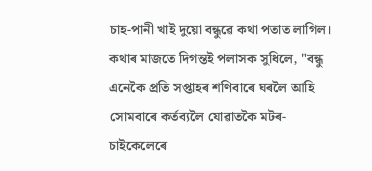চাহ-পানী খাই দুয়ো বন্ধুৱে কথা পতাত লাগিল। কথাৰ মাজতে দিগন্তই পলাসক সুধিলে, "বন্ধু এনেকৈ প্ৰতি সপ্তাহৰ শণিবাৰে ঘৰলৈ আহি সোমবাৰে কৰ্তব্যলৈ যোৱাতকৈ মটৰ-চাইকেলেৰে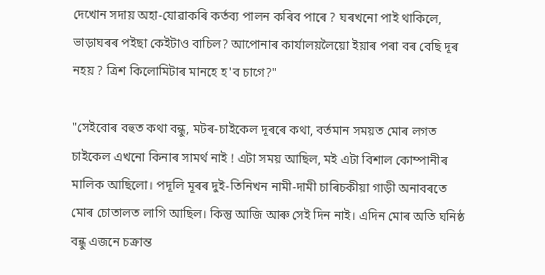দেখোন সদায় অহা-যোৱাকৰি কৰ্তব্য পালন কৰিব পাৰে ? ঘৰখনো পাই থাকিলে, ভাড়াঘৰৰ পইছা কেইটাও বাচিল? আপোনাৰ কাৰ্যালয়লৈয়ো ইয়াৰ পৰা বৰ বেছি দূৰ নহয় ? ত্ৰিশ কিলোমিটাৰ মানহে হ'ব চাগে?"

"সেইবোৰ বহুত কথা বন্ধু, মটৰ-চাইকেল দূৰৰে কথা, বৰ্তমান সময়ত মোৰ লগত চাইকেল এখনো কিনাৰ সামৰ্থ নাই ! এটা সময় আছিল, মই এটা বিশাল কোম্পানীৰ মালিক আছিলো। পদূলি মূৰৰ দুই-তিনিখন নামী-দামী চাৰিচকীয়া গাড়ী অনাবৰতে মোৰ চোতালত লাগি আছিল। কিন্তু আজি আৰু সেই দিন নাই। এদিন মোৰ অতি ঘনিষ্ঠ বন্ধু এজনে চক্ৰান্ত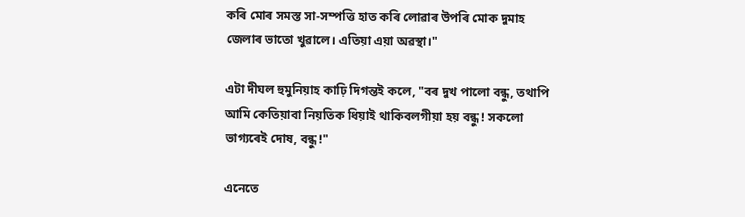কৰি মোৰ সমস্ত সা-সম্পত্তি হাত কৰি লোৱাৰ উপৰি মোক দুমাহ জেলাৰ ভাতো খুৱালে। এতিয়া এয়া অৱস্থা।"

এটা দীঘল হুমুনিয়াহ কাঢ়ি দিগন্তই কলে, "বৰ দুখ পালো বন্ধু, তথাপি আমি কেতিয়াবা নিয়তিক ধিয়াই থাকিবলগীয়া হয় বন্ধু ! সকলো ভাগ্যৰেই দোষ, বন্ধু !"

এনেতে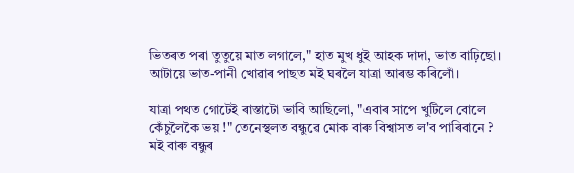ভিতৰত পৰা তুতুয়ে মাত লগালে," হাত মুখ ধুই আহক দাদা, ভাত বাঢ়িছো।
আটায়ে ভাত-পানী খোৱাৰ পাছত মই ঘৰলৈ যাত্ৰা আৰম্ভ কৰিলোঁ।

যাত্ৰা পথত গোটেই ৰাস্তাটো ভাবি আছিলো, "এবাৰ সাপে খুটিলে বোলে কেঁচুলৈকৈ ভয় !" তেনেস্থলত বন্ধুৱে মোক বাৰু বিশ্বাসত ল'ব পাৰিবানে ? মই বাৰু বন্ধুৰ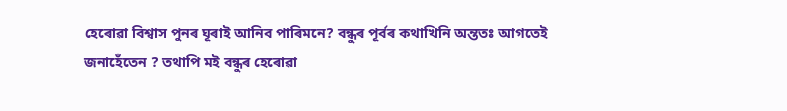হেৰোৱা বিশ্বাস পুনৰ ঘূৰাই আনিব পাৰিমনে? বন্ধুৰ পূৰ্বৰ কথাখিনি অন্ততঃ আগতেই জনাহেঁতেন ? তথাপি মই বন্ধুৰ হেৰোৱা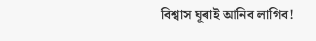বিশ্বাস ঘূৰাই আনিব লাগিব!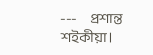---     প্ৰশান্ত শইকীয়া।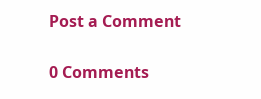Post a Comment

0 Comments